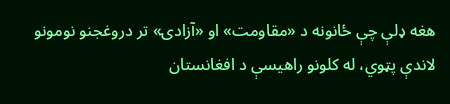هغه ډلې چې ځانونه د «مقاومت» او «آزادۍ» تر دروغجنو نومونو لاندې پټوي، له کلونو راهیسې د افغانستان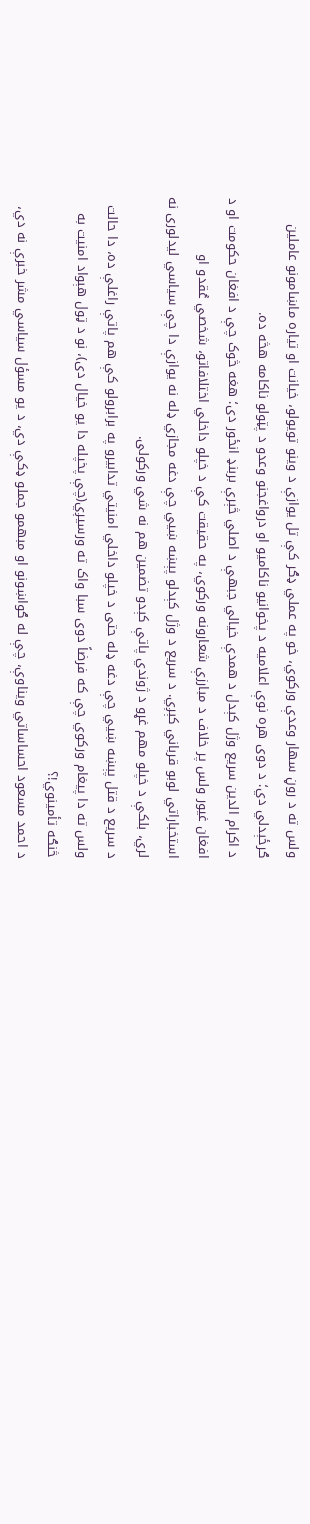ولس ته د روڼ سهار وعدې ورکوي، خو په عملي ډګر کې تل یوازې د وینو تویولو، خیانت او تیاره ماښامونو عاملین ګرځېدلي دي؛ د دوی هره نوې اعلامیه د پخوانیو ناکامیو او درواغجنو وعدو د پټولو ناکامه هڅه ده.
د اکرام الدین سریع وژل کېدل د همدې خیالي جبهې د اصلي څېرې بربنډ انځور دی؛ هغه څوک چې د افغان حکومت او د افغان غیور ولس پر خلاف د مبارزې شعارونه ورکوي، په حقیقت کې د خپلو داخلي اختلافاتو، شخصي عُقدو او استخباراتي لوبو قرباني کېږي. د سریع د وژل کېدلو پېښه ښيي چې دغه مجازي ډله نه یوازې دا چې سیاسي لیدلوری نه لري، بلکې د خپلو مهم غړو د ژوندي پاتې کېدو تضمین هم نه شي ورکولی.
د سریع د قتل پېښه ښيي چې دغه ډله حتی د خپلو داخلي امنیتي تدابیرو په برابرولو کې هم پاتې راغلې ده، دا حالت ولس ته دا پیغام ورکوي چې که فرضاً دوی سبا واک ته ورسیږي(چې پخپله دا یو خیال دی)، نو د ټول هېواد امنیت به څنګه تأمینوي!؟
د احمد مسعود احساساتي ویناوې، چې له ګواښونو او مبهمو جملو ډکې دي، د یو مسؤل سیاسي مشر خبرې نه دي،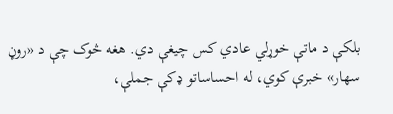بلکې د ماتې خوړلي عادي کس چیغې دي. هغه څوک چې د «روڼ سهار» خبرې کوي، له احساساتو ډکې جملې،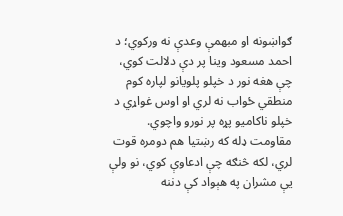ګواښونه او مبهمې وعدې نه ورکوي؛ د احمد مسعود وینا پر دې دلالت کوي، چې هغه نور د خپلو پلویانو لپاره کوم منطقي ځواب نه لري او اوس غواړي د خپلو ناکامیو پړه پر نورو واچوي.
مقاومت ډله که رښتیا هم دومره قوت لري، لکه څنګه چې ادعاوې کوي، نو ولې یې مشران په هېواد کې دننه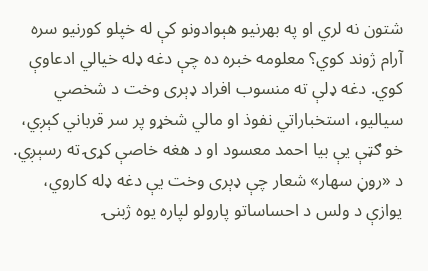شتون نه لري او په بهرنیو هېوادونو کې له خپلو کورنیو سره آرام ژوند کوي؟ معلومه خبره ده چې دغه ډله خیالي ادعاوې کوي. دغه ډلې ته منسوب افراد ډېری وخت د شخصي سیالیو، استخباراتي نفوذ او مالي شخړو پر سر قرباني کېږي، خو ګټې یې بیا احمد معسود او د هغه خاصې کړۍ ته رسېږي.
د «روڼ سهار» شعار چې ډېری وخت یې دغه ډله کاروي، یوازې د ولس د احساساتو پارولو لپاره یوه ژبنۍ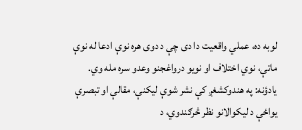لوبه ده، عملي واقعیت دا دی چې د دوی هره نوې ادعا له نوې ماتې، نوي اختلاف او نویو درواغجنو وعدو سره مله وي.
یادؤنه: په هندوکشغږ کې نشر شوې لیکنې، مقالې او تبصرې یواځې د لیکوالانو نظر څرګندوي، د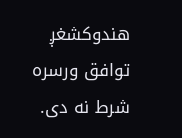هندوکشغږ توافق ورسره شرط نه دی.